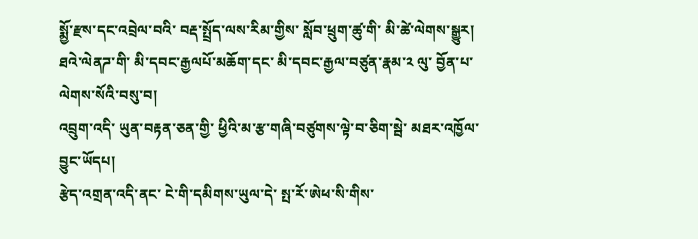སྨྱོ་རྫས་དང་འབྲེལ་བའི་ བརྡ་སྤྲོད་ལས་རིམ་གྱིས་ སློབ་ཕྲུག་ཚུ་གི་ མི་ཚེ་ལེགས་སྒྱུར།
ཐའེ་ལེནཌ་གི་ མི་དབང་རྒྱལཔོ་མཆོག་དང་ མི་དབང་རྒྱལ་བཙུན་རྣམ་༢ ལུ་ བྱོན་པ་ལེགས་སོའི་བསུ་བ།
འབྲུག་འདི་ ཡུན་བརྟན་ཅན་གྱི་ ཕྱིའི་མ་རྩ་གཞི་བཙུགས་ལྟེ་བ་ཅིག་སྦེ་ མཐར་འཁྱོལ་བྱུང་ཡོདཔ།
རྩེད་འགྲན་འདི་ནང་ ངེ་གི་དམིགས་ཡུལ་དེ་ སྤ་རོ་ཨེཕ་སི་གིས་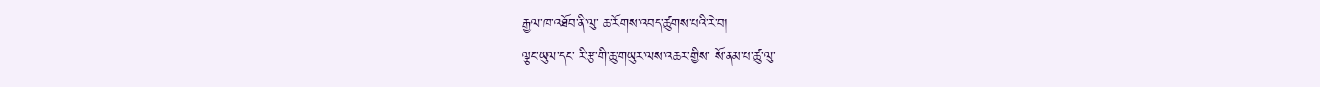རྒྱལ་ཁ་འཐོབ་ནི་ལུ་ ཆ་རོགས་འབད་ཚུགས་པའི་རེ་བ།
ལྕང་ཡུལ་དང་ རི་རྩ་གི་ཆུ་གཡུར་ལས་འཆར་གྱིས་ སོ་ནམ་པ་ཚུ་ལུ་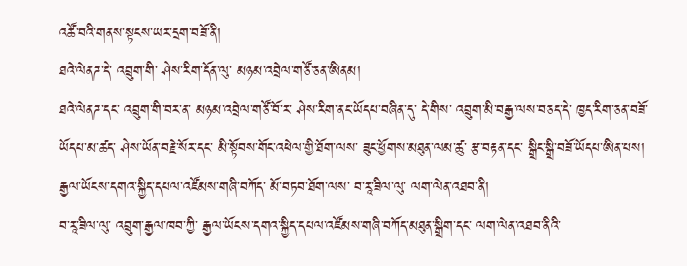འཚོ་བའི་གནས་སྟངས་ཡར་དྲག་བཟོ་ནི།
ཐའེ་ལེནཌ་དེ་ འབྲུག་གི་ ཤེས་རིག་དོན་ལུ་ མཉམ་འབྲེལ་གཙོ་ཅན་ཨིནམ།
ཐའེ་ལེནཌ་དང་ འབྲུག་གི་བར་ན་ མཉམ་འབྲེལ་གཙོ་བོ་ར་ ཤེས་རིག་ནང་ཡོདཔ་བཞིན་དུ་ དེ་གིས་ འབྲུག་མི་བརྒྱ་ལས་བཅད་དེ་ ཁྱད་རིག་ཅན་བཟོ་ཡོདཔ་མ་ཚད་ ཤེས་ཡོན་བརྗེ་སོར་དང་ མི་སྟོབས་གོང་འཕེལ་གྱི་ཐོག་ལས་ ཟུང་ཕྱོགས་མཐུན་ལམ་ཚུ་ རྩ་བརྟན་དང་ སྒྲིང་སྒྲི་བཟོ་ཡོདཔ་ཨིན་པས།
རྒྱལ་ཡོངས་དགའ་སྐྱིད་དཔལ་འཛོམས་གཞི་བཀོད་ མོ་བཏབ་ཐོག་ལས་ བ་རཱ་ཟིལ་ལུ་ ལག་ལེན་འཐབ་ནི།
བ་རཱ་ཟིལ་ལུ་ འབྲུག་རྒྱལ་ཁབ་ཀྱི་ རྒྱལ་ཡོངས་དགའ་སྐྱིད་དཔལ་འཛོམས་གཞི་བཀོད་མཐུན་སྒྲིག་དང་ ལག་ལེན་འཐབ་ནིའི་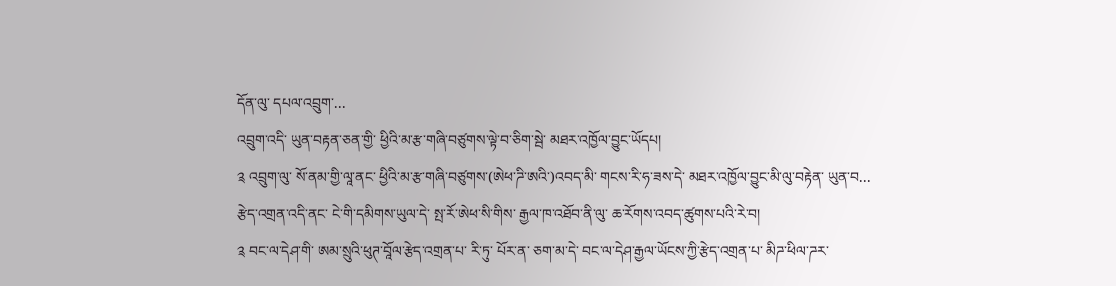དོན་ལུ་ དཔལ་འབྲུག་...
འབྲུག་འདི་ ཡུན་བརྟན་ཅན་གྱི་ ཕྱིའི་མ་རྩ་གཞི་བཙུགས་ལྟེ་བ་ཅིག་སྦེ་ མཐར་འཁྱོལ་བྱུང་ཡོདཔ།
༉ འབྲུག་ལུ་ སོ་ནམ་གྱི་ལཱ་ནང་ ཕྱིའི་མ་རྩ་གཞི་བཙུགས་(ཨེཕ་ཌི་ཨའི་)འབད་མི་ གངས་རི་ཧ་ཟས་དེ་ མཐར་འཁྱོལ་བྱུང་མི་ལུ་བརྟེན་ ཡུན་བ...
རྩེད་འགྲན་འདི་ནང་ ངེ་གི་དམིགས་ཡུལ་དེ་ སྤ་རོ་ཨེཕ་སི་གིས་ རྒྱལ་ཁ་འཐོབ་ནི་ལུ་ ཆ་རོགས་འབད་ཚུགས་པའི་རེ་བ།
༉ བང་ལ་དེཤ་གི་ ཨམ་སྲུའི་ཕུཊ་བཱོལ་རྩེད་འགྲན་པ་ རི་ཏུ་ པོར་ན་ ཅག་མ་དེ་ བང་ལ་དེཤ་རྒྱལ་ཡོངས་ཀྱི་རྩེད་འགྲན་པ་ མིཌ་ཕིལ་ཌར་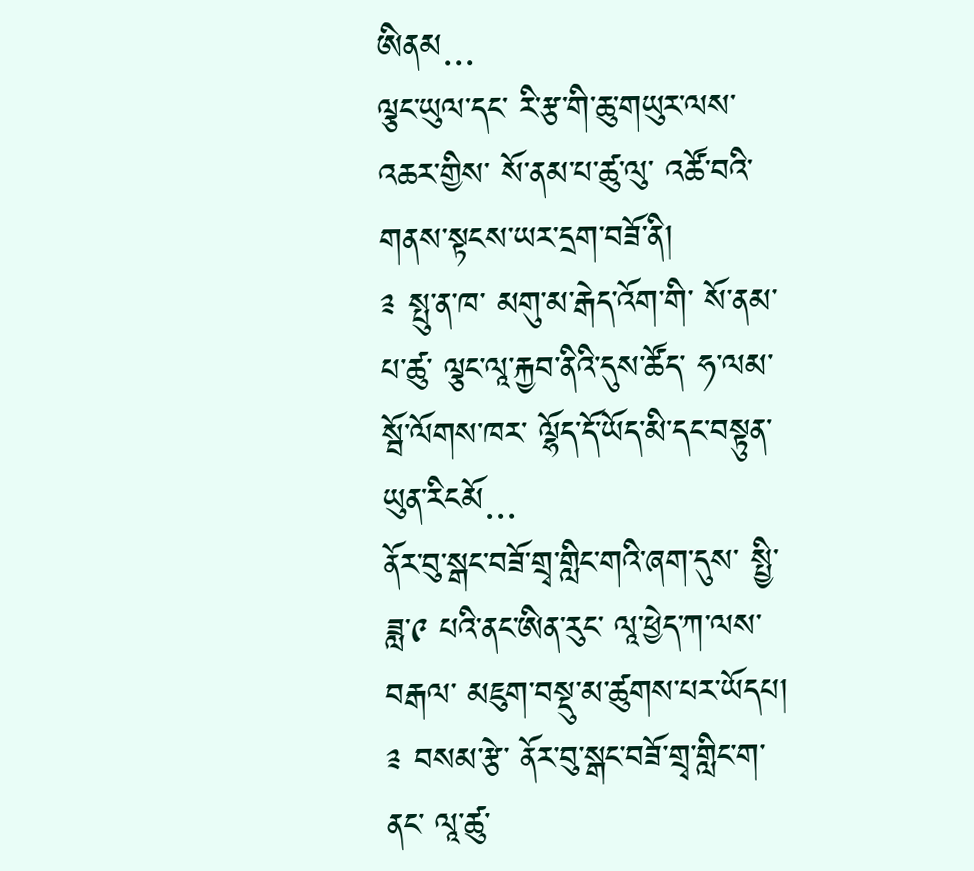ཨིནམ...
ལྕང་ཡུལ་དང་ རི་རྩ་གི་ཆུ་གཡུར་ལས་འཆར་གྱིས་ སོ་ནམ་པ་ཚུ་ལུ་ འཚོ་བའི་གནས་སྟངས་ཡར་དྲག་བཟོ་ནི།
༉ སྤུ་ན་ཁ་ མགུ་མ་རྒེད་འོག་གི་ སོ་ནམ་པ་ཚུ་ ལྕང་ལཱ་རྐྱབ་ནིའི་དུས་ཚོད་ ཧ་ལམ་སྦོ་ལོགས་ཁར་ ལྷོད་དོ་ཡོད་མི་དང་བསྟུན་ ཡུན་རིངམོ...
ནོར་བུ་སྒང་བཟོ་གྲྭ་གླིང་གའི་ཞག་དུས་ སྤྱི་ཟླ་༩ པའི་ནང་ཨིན་རུང་ ལཱ་ཕྱེད་ཀ་ལས་བརྒལ་ མཇུག་བསྡུ་མ་ཚུགས་པར་ཡོདཔ།
༉ བསམ་རྩེ་ ནོར་བུ་སྒང་བཟོ་གྲྭ་གླིང་ག་ནང་ ལཱ་ཚུ་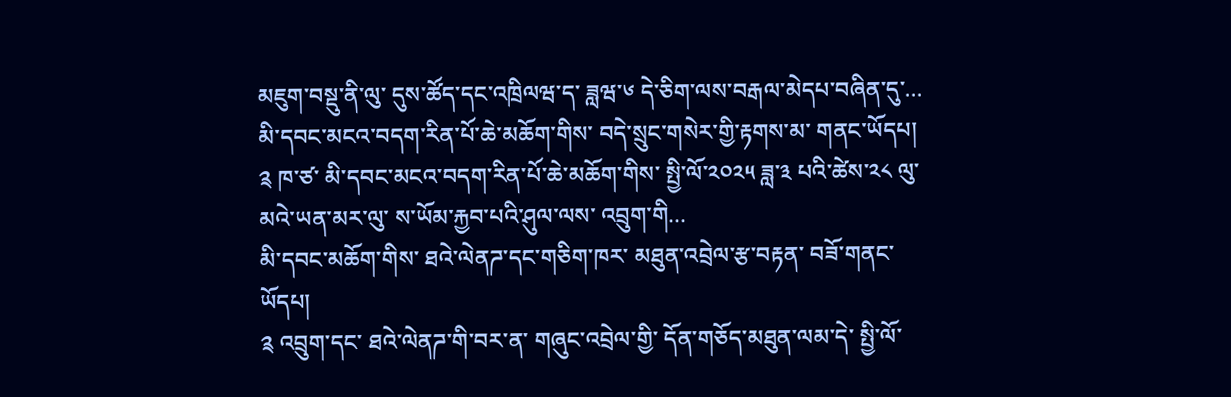མཇུག་བསྡུ་ནི་ལུ་ དུས་ཚོད་དང་འཁྲིལཝ་ད་ ཟླཝ་༦ དེ་ཅིག་ལས་བརྒལ་མེདཔ་བཞིན་དུ་...
མི་དབང་མངའ་བདག་རིན་པོ་ཆེ་མཆོག་གིས་ བདེ་སྲུང་གསེར་གྱི་རྟགས་མ་ གནང་ཡོདཔ།
༉ ཁ་ཙ་ མི་དབང་མངའ་བདག་རིན་པོ་ཆེ་མཆོག་གིས་ སྤྱི་ལོ་༢༠༢༥ ཟླ་༣ པའི་ཚེས་༢༨ ལུ་ མའེ་ཡན་མར་ལུ་ ས་ཡོམ་རྐྱབ་པའི་ཤུལ་ལས་ འབྲུག་གི...
མི་དབང་མཆོག་གིས་ ཐའེ་ལེནཌ་དང་གཅིག་ཁར་ མཐུན་འབྲེལ་རྩ་བརྟན་ བཟོ་གནང་ཡོདཔ།
༉ འབྲུག་དང་ ཐའེ་ལེནཌ་གི་བར་ན་ གཞུང་འབྲེལ་གྱི་ དོན་གཅོད་མཐུན་ལམ་དེ་ སྤྱི་ལོ་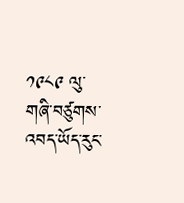༡༩༨༩ ལུ་ གཞི་བཙུགས་འབད་ཡོད་རུང་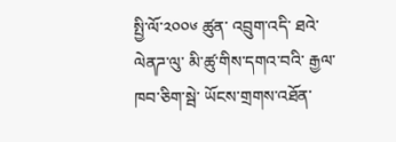སྤྱི་ལོ་༢༠༠༦ ཚུན་ འབྲུག་འདི་ ཐའེ་ལེནཌ་ལུ་ མི་ཚུ་གིས་དགའ་བའི་ རྒྱལ་ཁབ་ཅིག་སྦེ་ ཡོངས་གྲགས་འཐོན་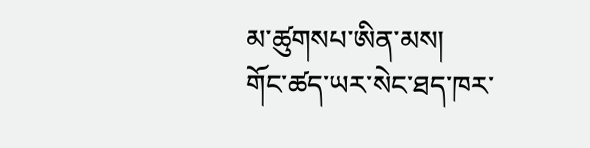མ་ཚུགསཔ་ཨིན་མས།
གོང་ཚད་ཡར་སེང་ཐད་ཁར་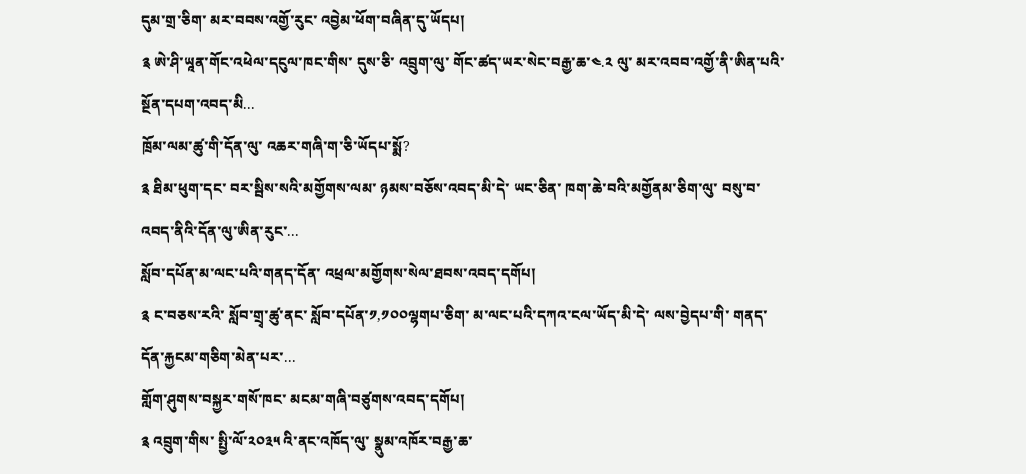དུམ་གྲ་ཅིག་ མར་བབས་འགྱོ་རུང་ འབྱེམ་ཕོག་བཞིན་དུ་ཡོདཔ།
༉ ཨེ་ཤི་ཡཱན་གོང་འཕེལ་དངུལ་ཁང་གིས་ དུས་ཅི་ འབྲུག་ལུ་ གོང་ཚད་ཡར་སེང་བརྒྱ་ཆ་༤.༢ ལུ་ མར་འབབ་འགྱོ་ནི་ཨིན་པའི་ སྔོན་དཔག་འབད་མི...
ཁྲོམ་ལམ་ཚུ་གི་དོན་ལུ་ འཆར་གཞི་ག་ཅི་ཡོདཔ་སྨོ?
༉ ཐིམ་ཕུག་དང་ བར་སྦིས་སའི་མགྱོགས་ལམ་ ཉམས་བཅོས་འབད་མི་དེ་ ཡང་ཅིན་ ཁག་ཆེ་བའི་མགྱོནམ་ཅིག་ལུ་ བསུ་བ་འབད་ནིའི་དོན་ལུ་ཨིན་རུང་...
སློབ་དཔོན་མ་ལང་པའི་གནད་དོན་ འཕྲལ་མགྱོགས་སེལ་ཐབས་འབད་དགོཔ།
༉ ང་བཅས་རའི་ སློབ་གྲྭ་ཚུ་ནང་ སློབ་དཔོན་༡,༡༠༠ལྷགཔ་ཅིག་ མ་ལང་པའི་དཀའ་ངལ་ཡོད་མི་དེ་ ལས་བྱེདཔ་གི་ གནད་དོན་རྐྱངམ་གཅིག་མེན་པར་...
གློག་ཤུགས་བསྐྱར་གསོ་ཁང་ མངམ་གཞི་བཙུགས་འབད་དགོཔ།
༉ འབྲུག་གིས་ སྤྱི་ལོ་༢༠༣༥ འི་ནང་འཁོད་ལུ་ སྣུམ་འཁོར་བརྒྱ་ཆ་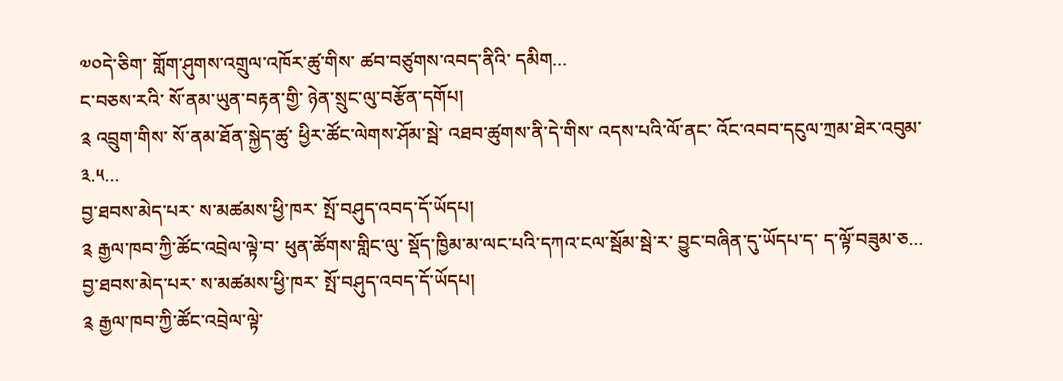༧༠དེ་ཅིག་ གློག་ཤུགས་འགྲུལ་འཁོར་ཚུ་གིས་ ཚབ་བཙུགས་འབད་ནིའི་ དམིག...
ང་བཅས་རའི་ སོ་ནམ་ཡུན་བརྟན་གྱི་ ཉེན་སྲུང་ལུ་བརྩོན་དགོཔ།
༉ འབྲུག་གིས་ སོ་ནམ་ཐོན་སྐྱེད་ཚུ་ ཕྱིར་ཚོང་ལེགས་ཤོམ་སྦེ་ འཐབ་ཚུགས་ནི་དེ་གིས་ འདས་པའི་ལོ་ནང་ འོང་འབབ་དངུལ་ཀྲམ་ཐེར་འབུམ་༣.༥...
བྱ་ཐབས་མེད་པར་ ས་མཚམས་ཕྱི་ཁར་ སྤོ་བཤུད་འབད་དོ་ཡོདཔ།
༉ རྒྱལ་ཁབ་ཀྱི་ཚོང་འབྲེལ་ལྟེ་བ་ ཕུན་ཚོགས་གླིང་ལུ་ སྡོད་ཁྱིམ་མ་ལང་པའི་དཀའ་ངལ་སྦོམ་སྦེ་ར་ བྱུང་བཞིན་དུ་ཡོདཔ་ད་ ད་ལྟོ་བཟུམ་ཅ...
བྱ་ཐབས་མེད་པར་ ས་མཚམས་ཕྱི་ཁར་ སྤོ་བཤུད་འབད་དོ་ཡོདཔ།
༉ རྒྱལ་ཁབ་ཀྱི་ཚོང་འབྲེལ་ལྟེ་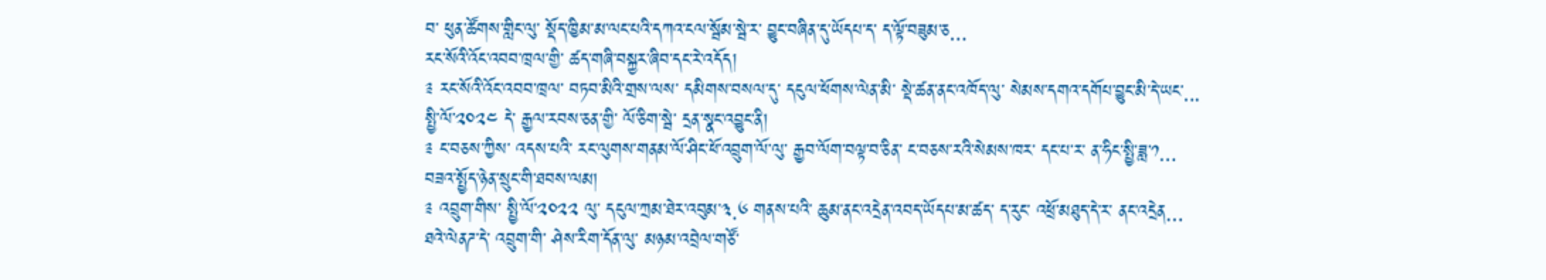བ་ ཕུན་ཚོགས་གླིང་ལུ་ སྡོད་ཁྱིམ་མ་ལང་པའི་དཀའ་ངལ་སྦོམ་སྦེ་ར་ བྱུང་བཞིན་དུ་ཡོདཔ་ད་ ད་ལྟོ་བཟུམ་ཅ...
རང་སོའི་འོང་འབབ་ཁྲལ་གྱི་ ཚད་གཞི་བསྐྱར་ཞིབ་དང་རེ་འདོད།
༉ རང་སོའི་འོང་འབབ་ཁྲལ་ བཏབ་མིའི་གྲས་ལས་ དམིགས་བསལ་དུ་ དངུལ་ཕོགས་ལེན་མི་ སྡེ་ཚན་ནང་འཁོད་ལུ་ སེམས་དགའ་དགོཔ་བྱུང་མི་དེ་ཡང་...
སྤྱི་ལོ་༢༠༢༤ དེ་ རྒྱལ་རབས་ཅན་གྱི་ ལོ་ཅིག་སྦེ་ དྲན་སྣང་འབྱུང་ནི།
༉ ང་བཅས་ཀྱིས་ འདས་པའི་ རང་ལུགས་གནམ་ལོ་ཤིང་ཕོ་འབྲུག་ལོ་ལུ་ རྒྱབ་ལོག་བལྟ་བ་ཅིན་ ང་བཅས་རའི་སེམས་ཁར་ དང་པ་ར་ ན་ཧིང་སྤྱི་ཟླ་༡...
བཟའ་སྤྱོད་ཉེན་སྲུང་གི་ཐབས་ལམ།
༉ འབྲུག་གིས་ སྤྱི་ལོ་༢༠༢༢ ལུ་ དངུལ་ཀྲམ་ཐེར་འབུམ་༣.༦ གནས་པའི་ ཆུམ་ནང་འདྲེན་འབད་ཡོདཔ་མ་ཚད་ ད་རུང་ འཕྲོ་མཐུད་དེ་ར་ ནང་འདྲེན...
ཐའེ་ལེནཌ་དེ་ འབྲུག་གི་ ཤེས་རིག་དོན་ལུ་ མཉམ་འབྲེལ་གཙོ་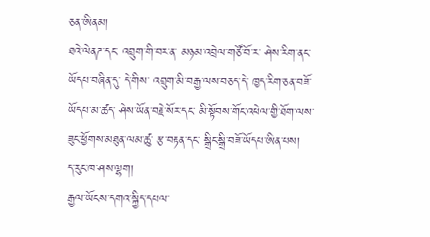ཅན་ཨིནམ།
ཐའེ་ལེནཌ་དང་ འབྲུག་གི་བར་ན་ མཉམ་འབྲེལ་གཙོ་བོ་ར་ ཤེས་རིག་ནང་ཡོདཔ་བཞིན་དུ་ དེ་གིས་ འབྲུག་མི་བརྒྱ་ལས་བཅད་དེ་ ཁྱད་རིག་ཅན་བཟོ་ཡོདཔ་མ་ཚད་ ཤེས་ཡོན་བརྗེ་སོར་དང་ མི་སྟོབས་གོང་འཕེལ་གྱི་ཐོག་ལས་ ཟུང་ཕྱོགས་མཐུན་ལམ་ཚུ་ རྩ་བརྟན་དང་ སྒྲིང་སྒྲི་བཟོ་ཡོདཔ་ཨིན་པས།
ད་རུང་ཁ་ཤས་ལྷག།
རྒྱལ་ཡོངས་དགའ་སྐྱིད་དཔལ་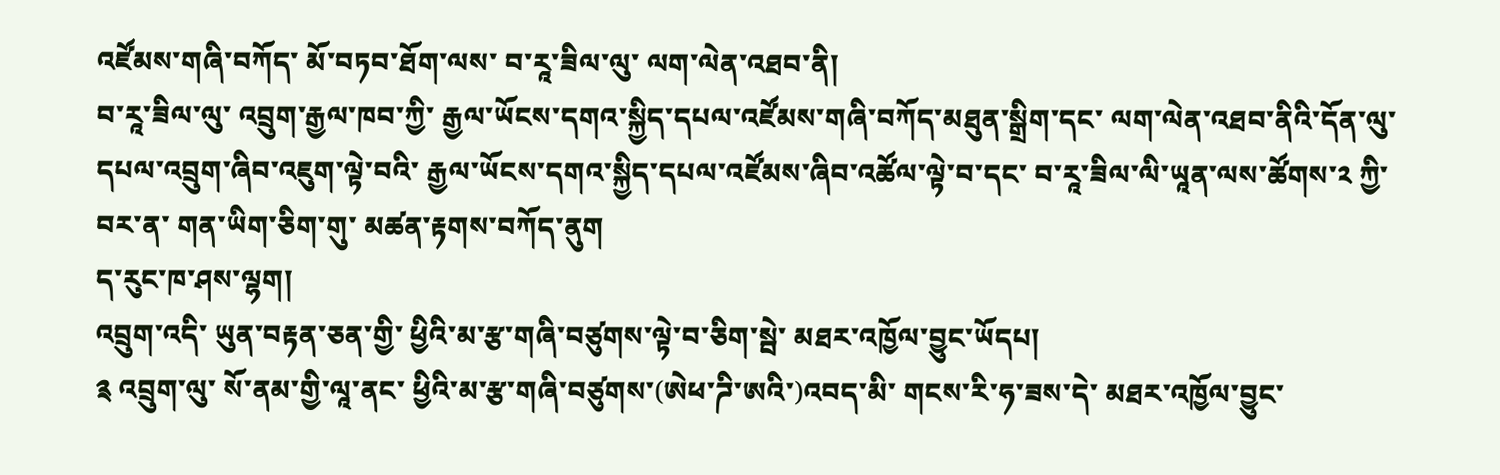འཛོམས་གཞི་བཀོད་ མོ་བཏབ་ཐོག་ལས་ བ་རཱ་ཟིལ་ལུ་ ལག་ལེན་འཐབ་ནི།
བ་རཱ་ཟིལ་ལུ་ འབྲུག་རྒྱལ་ཁབ་ཀྱི་ རྒྱལ་ཡོངས་དགའ་སྐྱིད་དཔལ་འཛོམས་གཞི་བཀོད་མཐུན་སྒྲིག་དང་ ལག་ལེན་འཐབ་ནིའི་དོན་ལུ་ དཔལ་འབྲུག་ཞིབ་འཇུག་ལྟེ་བའི་ རྒྱལ་ཡོངས་དགའ་སྐྱིད་དཔལ་འཛོམས་ཞིབ་འཚོལ་ལྟེ་བ་དང་ བ་རཱ་ཟིལ་ལི་ཡཱན་ལས་ཚོགས་༢ ཀྱི་བར་ན་ གན་ཡིག་ཅིག་གུ་ མཚན་རྟགས་བཀོད་ནུག
ད་རུང་ཁ་ཤས་ལྷག།
འབྲུག་འདི་ ཡུན་བརྟན་ཅན་གྱི་ ཕྱིའི་མ་རྩ་གཞི་བཙུགས་ལྟེ་བ་ཅིག་སྦེ་ མཐར་འཁྱོལ་བྱུང་ཡོདཔ།
༉ འབྲུག་ལུ་ སོ་ནམ་གྱི་ལཱ་ནང་ ཕྱིའི་མ་རྩ་གཞི་བཙུགས་(ཨེཕ་ཌི་ཨའི་)འབད་མི་ གངས་རི་ཧ་ཟས་དེ་ མཐར་འཁྱོལ་བྱུང་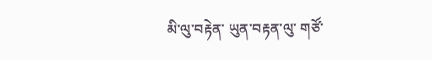མི་ལུ་བརྟེན་ ཡུན་བརྟན་ལུ་ གཙོ་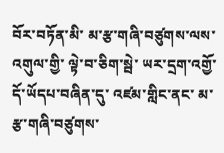བོར་བཏོན་མི་ མ་རྩ་གཞི་བཙུགས་ལས་འགུལ་གྱི་ ལྟེ་བ་ཅིག་སྦེ་ ཡར་དྲག་འགྱོ་དོ་ཡོདཔ་བཞིན་དུ་ འཛམ་གླིང་ནང་ མ་རྩ་གཞི་བཙུགས་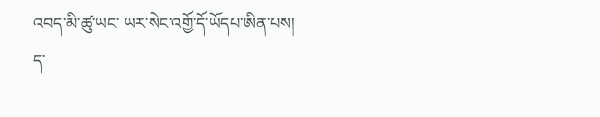འབད་མི་ཚུ་ཡང་ ཡར་སེང་འགྱོ་དོ་ཡོདཔ་ཨིན་པས།
ད་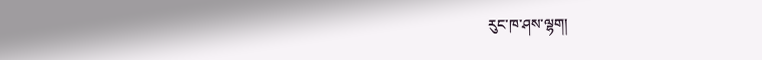རུང་ཁ་ཤས་ལྷག།